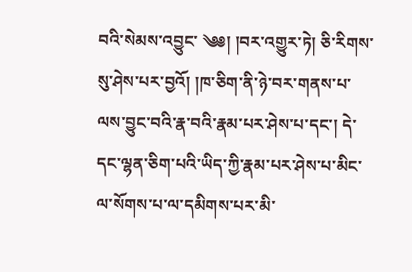བའི་སེམས་འབྱུང་ ༄༅། །བར་འགྱུར་ཏེ། ཅི་རིགས་སུ་ཤེས་པར་བྱའོ། །ཁ་ཅིག་ནི་ཉེ་བར་གནས་པ་ལས་བྱུང་བའི་རྣ་བའི་རྣམ་པར་ཤེས་པ་དང་། དེ་དང་ལྷན་ཅིག་པའི་ཡིད་ཀྱི་རྣམ་པར་ཤེས་པ་མིང་ལ་སོགས་པ་ལ་དམིགས་པར་མི་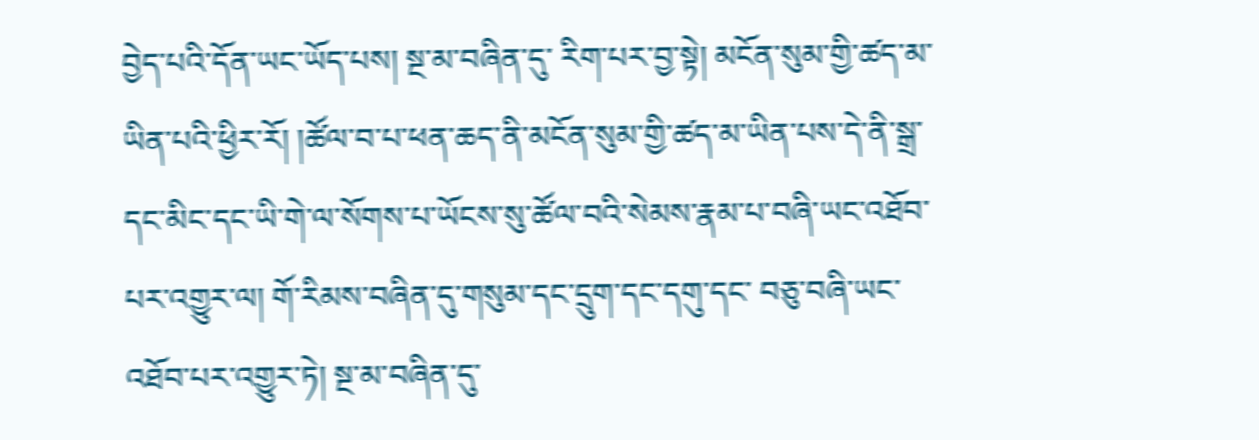བྱེད་པའི་དོན་ཡང་ཡོད་པས། སྔ་མ་བཞིན་དུ་ རིག་པར་བྱ་སྟེ། མངོན་སུམ་གྱི་ཚད་མ་ཡིན་པའི་ཕྱིར་རོ། །ཚོལ་བ་པ་ཕན་ཆད་ནི་མངོན་སུམ་གྱི་ཚད་མ་ཡིན་པས་དེ་ནི་སྒྲ་དང་མིང་དང་ཡི་གེ་ལ་སོགས་པ་ཡོངས་སུ་ཚོལ་བའི་སེམས་རྣམ་པ་བཞི་ཡང་འཐོབ་པར་འགྱུར་ལ། གོ་རིམས་བཞིན་དུ་གསུམ་དང་དྲུག་དང་དགུ་དང་ བཅུ་བཞི་ཡང་འཐོབ་པར་འགྱུར་ཏེ། སྔ་མ་བཞིན་དུ་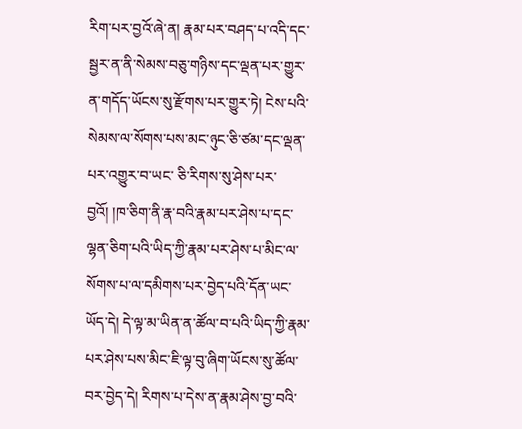རིག་པར་བྱའོ་ཞེ་ན། རྣམ་པར་བཤད་པ་འདི་དང་སྦྱར་ན་ནི་སེམས་བཅུ་གཉིས་དང་ལྡན་པར་གྱུར་ན་གདོད་ཡོངས་སུ་རྫོགས་པར་གྱུར་ཏེ། ངེས་པའི་སེམས་ལ་སོགས་པས་མང་ཉུང་ཅི་ཙམ་དང་ལྡན་པར་འགྱུར་བ་ཡང་ ཅི་རིགས་སུ་ཤེས་པར་བྱའོ། །ཁ་ཅིག་ནི་རྣ་བའི་རྣམ་པར་ཤེས་པ་དང་ལྷན་ཅིག་པའི་ཡིད་ཀྱི་རྣམ་པར་ཤེས་པ་མིང་ལ་སོགས་པ་ལ་དམིགས་པར་བྱེད་པའི་དོན་ཡང་ཡོད་དེ། དེ་ལྟ་མ་ཡིན་ན་ཚོལ་བ་པའི་ཡིད་ཀྱི་རྣམ་པར་ཤེས་པས་མིང་ཇི་ལྟ་བུ་ཞིག་ཡོངས་སུ་ཚོལ་བར་བྱེད་དེ། རིགས་པ་དེས་ན་རྣམ་ཤེས་བྱ་བའི་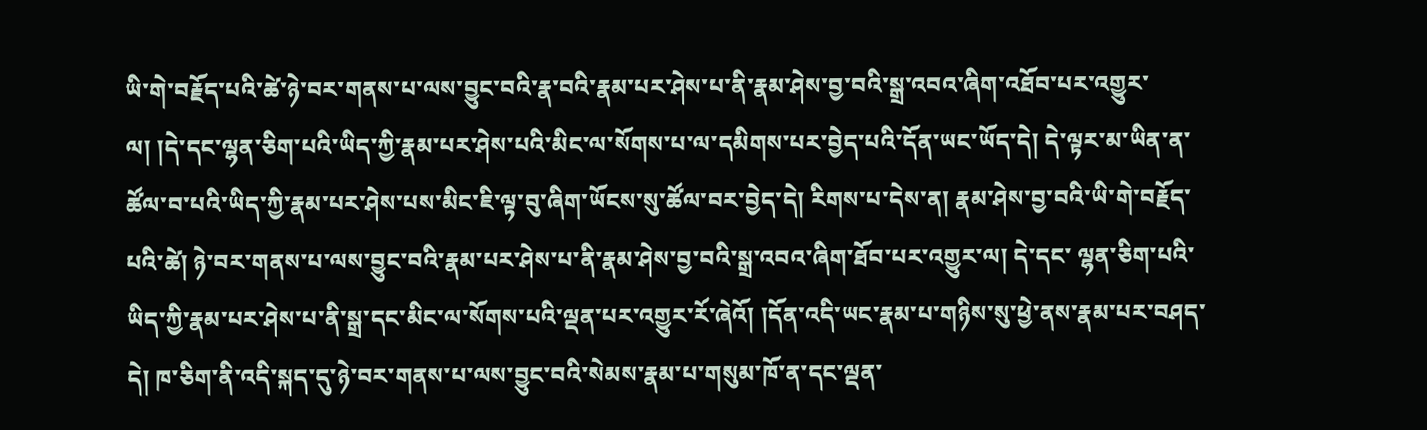ཡི་གེ་བརྗོད་པའི་ཚེ་ཉེ་བར་གནས་པ་ལས་བྱུང་བའི་རྣ་བའི་རྣམ་པར་ཤེས་པ་ནི་རྣམ་ཤེས་བྱ་བའི་སྒྲ་འབའ་ཞིག་འཐོབ་པར་འགྱུར་ལ། །དེ་དང་ལྷན་ཅིག་པའི་ཡིད་ཀྱི་རྣམ་པར་ཤེས་པའི་མིང་ལ་སོགས་པ་ལ་དམིགས་པར་བྱེད་པའི་དོན་ཡང་ཡོད་དེ། དེ་ལྟར་མ་ཡིན་ན་ཚོལ་བ་པའི་ཡིད་ཀྱི་རྣམ་པར་ཤེས་པས་མིང་ཇི་ལྟ་བུ་ཞིག་ཡོངས་སུ་ཚོལ་བར་བྱེད་དེ། རིགས་པ་དེས་ན། རྣམ་ཤེས་བྱ་བའི་ཡི་གེ་བརྗོད་པའི་ཚེ། ཉེ་བར་གནས་པ་ལས་བྱུང་བའི་རྣམ་པར་ཤེས་པ་ནི་རྣམ་ཤེས་བྱ་བའི་སྒྲ་འབའ་ཞིག་ཐོབ་པར་འགྱུར་ལ། དེ་དང་ ལྷན་ཅིག་པའི་ཡིད་ཀྱི་རྣམ་པར་ཤེས་པ་ནི་སྒྲ་དང་མིང་ལ་སོགས་པའི་ལྡན་པར་འགྱུར་རོ་ཞེའོ། །དོན་འདི་ཡང་རྣམ་པ་གཉིས་སུ་ཕྱེ་ནས་རྣམ་པར་བཤད་དེ། ཁ་ཅིག་ནི་འདི་སྐད་དུ་ཉེ་བར་གནས་པ་ལས་བྱུང་བའི་སེམས་རྣམ་པ་གསུམ་ཁོ་ན་དང་ལྡན་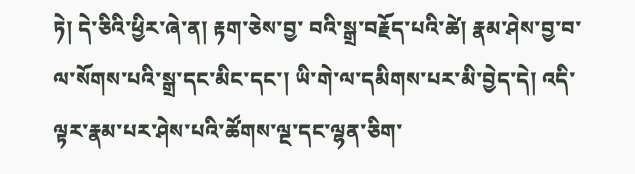ཏེ། དེ་ཅིའི་ཕྱིར་ཞེ་ན། རྟག་ཅེས་བྱ་ བའི་སྒྲ་བརྗོད་པའི་ཚེ། རྣམ་ཤེས་བྱ་བ་ལ་སོགས་པའི་སྒྲ་དང་མིང་དང་། ཡི་གེ་ལ་དམིགས་པར་མི་བྱེད་དེ། འདི་ལྟར་རྣམ་པར་ཤེས་པའི་ཚོགས་ལྔ་དང་ལྷན་ཅིག་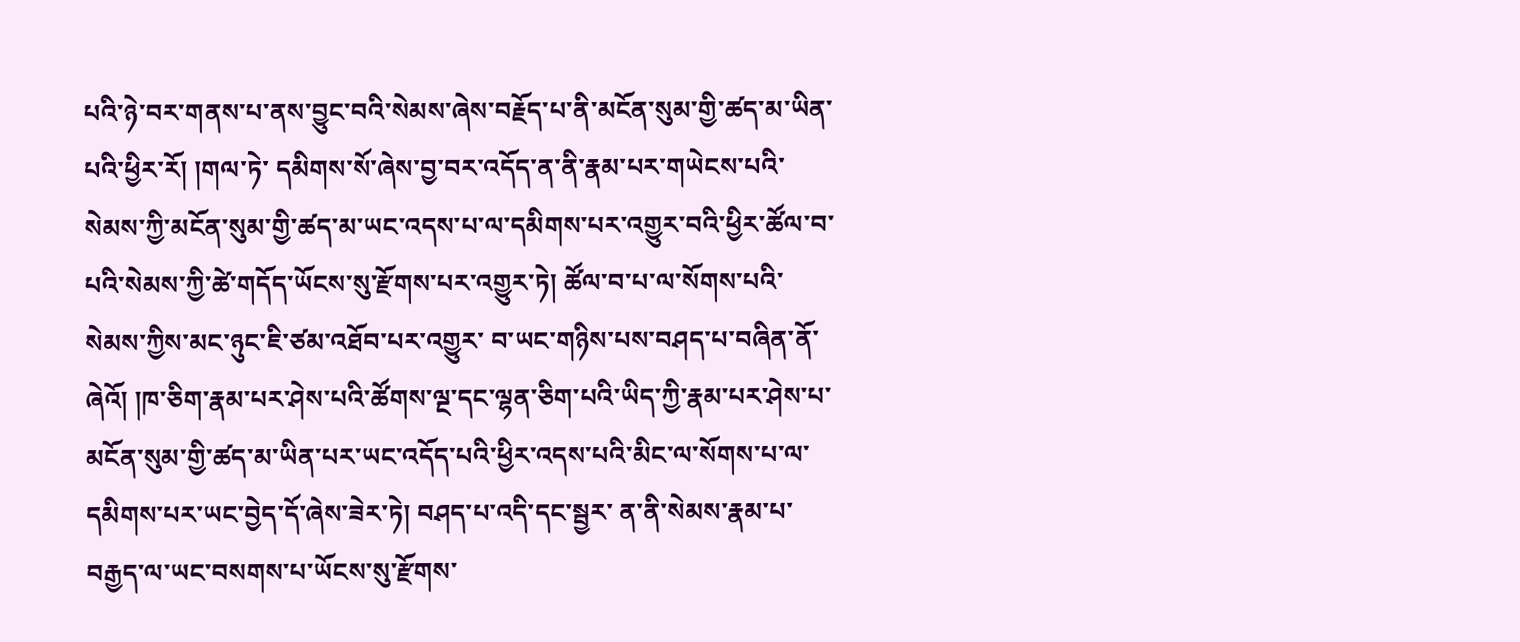པའི་ཉེ་བར་གནས་པ་ནས་བྱུང་བའི་སེམས་ཞེས་བརྗོད་པ་ནི་མངོན་སུམ་གྱི་ཚད་མ་ཡིན་པའི་ཕྱིར་རོ། །གལ་ཏེ་ དམིགས་སོ་ཞེས་བྱ་བར་འདོད་ན་ནི་རྣམ་པར་གཡེངས་པའི་སེམས་ཀྱི་མངོན་སུམ་གྱི་ཚད་མ་ཡང་འདས་པ་ལ་དམིགས་པར་འགྱུར་བའི་ཕྱིར་ཚོལ་བ་པའི་སེམས་ཀྱི་ཚེ་གདོད་ཡོངས་སུ་རྫོགས་པར་འགྱུར་ཏེ། ཚོལ་བ་པ་ལ་སོགས་པའི་སེམས་ཀྱིས་མང་ཉུང་ཇི་ཙམ་འཐོབ་པར་འགྱུར་ བ་ཡང་གཉིས་པས་བཤད་པ་བཞིན་ནོ་ཞེའོ། །ཁ་ཅིག་རྣམ་པར་ཤེས་པའི་ཚོགས་ལྔ་དང་ལྷན་ཅིག་པའི་ཡིད་ཀྱི་རྣམ་པར་ཤེས་པ་མངོན་སུམ་གྱི་ཚད་མ་ཡིན་པར་ཡང་འདོད་པའི་ཕྱིར་འདས་པའི་མིང་ལ་སོགས་པ་ལ་དམིགས་པར་ཡང་བྱེད་དོ་ཞེས་ཟེར་ཏེ། བཤད་པ་འདི་དང་སྦྱར་ ན་ནི་སེམས་རྣམ་པ་བརྒྱད་ལ་ཡང་བསགས་པ་ཡོངས་སུ་རྫོགས་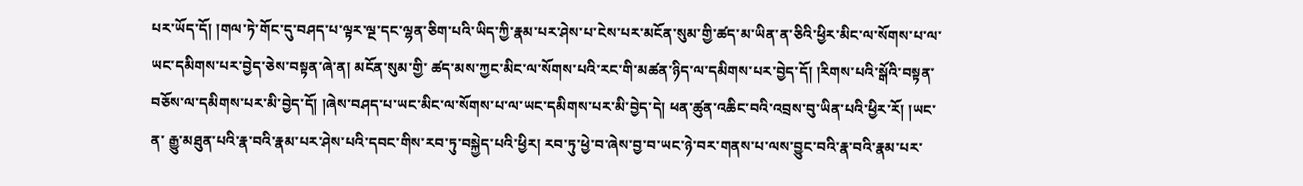པར་ཡོད་དོ། །གལ་ཏེ་གོང་དུ་བཤད་པ་ལྟར་ལྔ་དང་ལྷན་ཅིག་པའི་ཡིད་ཀྱི་རྣམ་པར་ཤེས་པ་ངེས་པར་མངོན་སུམ་གྱི་ཚད་མ་ཡིན་ན་ཅིའི་ཕྱིར་མིང་ལ་སོགས་པ་ལ་ཡང་དམིགས་པར་བྱེད་ཅེས་བསྟན་ཞེ་ན། མངོན་སུམ་གྱི་ ཚད་མས་ཀྱང་མིང་ལ་སོགས་པའི་རང་གི་མཚན་ཉིད་ལ་དམིགས་པར་བྱེད་དོ། །རིགས་པའི་སྒོའི་བསྟན་བཅོས་ལ་དམིགས་པར་མི་བྱེད་དོ། །ཞེས་བཤད་པ་ཡང་མིང་ལ་སོགས་པ་ལ་ཡང་དམིགས་པར་མི་བྱེད་དེ། ཕན་ཚུན་འཆིང་བའི་འབྲས་བུ་ཡིན་པའི་ཕྱིར་རོ། །ཡང་ན་ རྒྱུ་མཐུན་པའི་རྣ་བའི་རྣམ་པར་ཤེས་པའི་དབང་གིས་རབ་ཏུ་བསྐྱེད་པའི་ཕྱིར། རབ་ཏུ་ཕྱེ་བ་ཞེས་བྱ་བ་ཡང་ཉེ་བར་གནས་པ་ལས་བྱུང་བའི་རྣ་བའི་རྣམ་པར་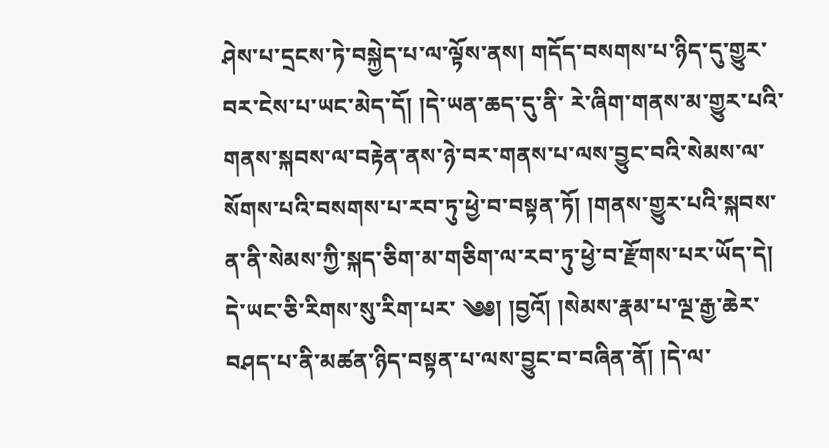ཤེས་པ་དྲངས་ཏེ་བསྐྱེད་པ་ལ་ལྟོས་ནས། གདོད་བསགས་པ་ཉིད་དུ་གྱུར་བར་ངེས་པ་ཡང་མེད་དོ། །དེ་ཡན་ཆད་དུ་ནི་ རེ་ཞིག་གནས་མ་གྱུར་པའི་གནས་སྐབས་ལ་བརྟེན་ནས་ཉེ་བར་གནས་པ་ལས་བྱུང་བའི་སེམས་ལ་སོགས་པའི་བསགས་པ་རབ་ཏུ་ཕྱེ་བ་བསྟན་ཏོ། །གནས་གྱུར་པའི་སྐབས་ན་ནི་སེམས་ཀྱི་སྐད་ཅིག་མ་གཅིག་ལ་རབ་ཏུ་ཕྱེ་བ་རྫོགས་པར་ཡོད་དེ། དེ་ཡང་ཅི་རིགས་སུ་རིག་པར་ ༄༅། །བྱའོ། །སེམས་རྣམ་པ་ལྔ་རྒྱ་ཆེར་བཤད་པ་ནི་མཚན་ཉིད་བསྟན་པ་ལས་བྱུང་བ་བཞིན་ནོ། །དེ་ལ་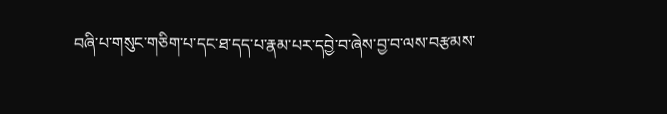བཞི་པ་གསུང་གཅིག་པ་དང་ཐ་དད་པ་རྣམ་པར་དབྱེ་བ་ཞེས་བྱ་བ་ལས་བརྩམས་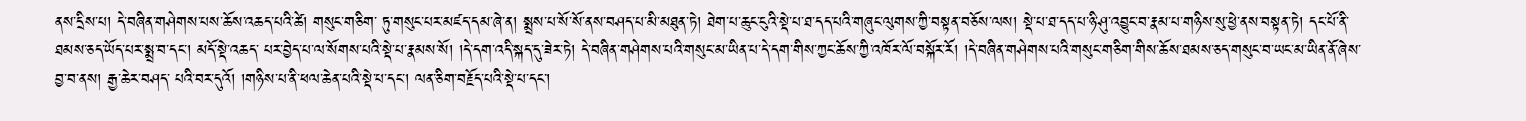ནས་དྲིས་པ། དེ་བཞིན་གཤེགས་པས་ཆོས་འཆད་པའི་ཚེ། གསུང་གཅིག་ ཏུ་གསུང་པར་མཛད་དམ་ཞེ་ན། སྨྲས་པ་སོ་སོ་ནས་བཤད་པ་མི་མཐུན་ཏེ། ཐེག་པ་ཆུང་ངུའི་སྡེ་པ་ཐ་དད་པའི་གཞུང་ལུགས་ཀྱི་བསྟན་བཅོས་ལས། སྡེ་པ་ཐ་དད་པ་ཉི་ཤུ་འབྱུང་བ་རྣམ་པ་གཉིས་སུ་ཕྱེ་ནས་བསྟན་ཏེ། དང་པོ་ནི་ཐམས་ཅད་ཡོད་པར་སྨྲ་བ་དང་། མདོ་སྡེ་འཆད་ པར་བྱེད་པ་ལ་སོགས་པའི་སྡེ་པ་རྣམས་སོ། །དེ་དག་འདི་སྐད་དུ་ཟེར་ཏེ། དེ་བཞིན་གཤེགས་པའི་གསུང་མ་ཡིན་པ་དེ་དག་གིས་ཀྱང་ཆོས་ཀྱི་འཁོར་ལོ་བསྐོར་རོ། །དེ་བཞིན་གཤེགས་པའི་གསུང་གཅིག་གིས་ཆོས་ཐམས་ཅད་གསུང་བ་ཡང་མ་ཡིན་ནོ་ཞེས་བྱ་བ་ནས། རྒྱ་ཆེར་བཤད་ པའི་བར་དུའོ། །གཉིས་པ་ནི་ཕལ་ཆེན་པའི་སྡེ་པ་དང་། ལན་ཅིག་བརྗོད་པའི་སྡེ་པ་དང་།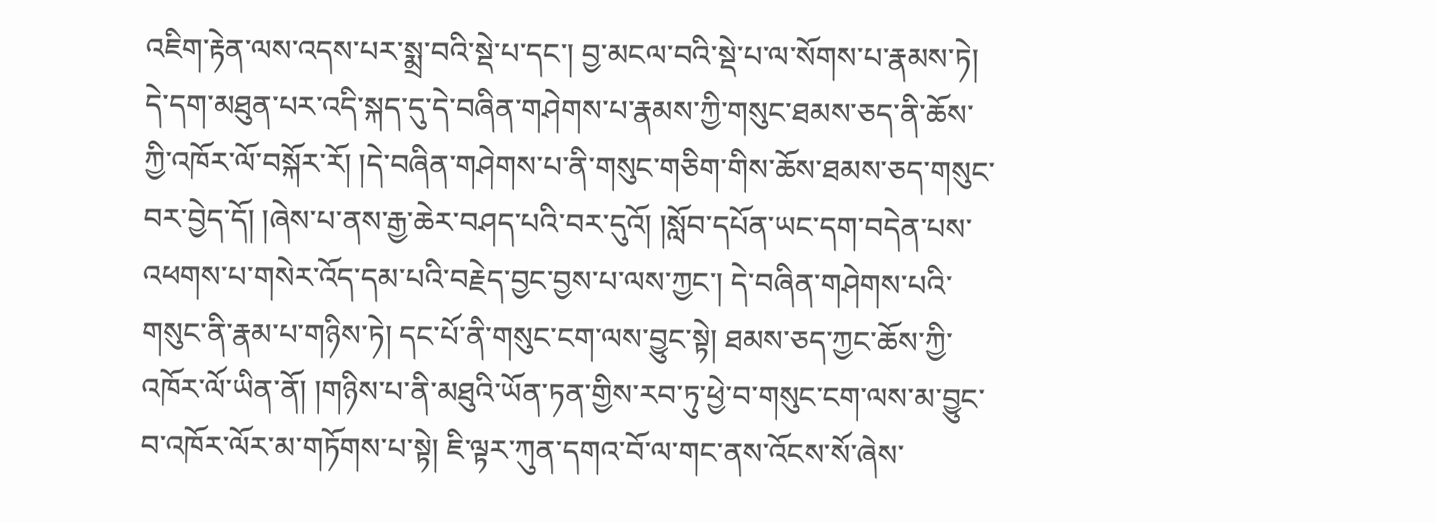འཇིག་རྟེན་ལས་འདས་པར་སྨྲ་བའི་སྡེ་པ་དང་། བྱ་མངལ་བའི་སྡེ་པ་ལ་སོགས་པ་རྣམས་ཏེ། དེ་དག་མཐུན་པར་འདི་སྐད་དུ་དེ་བཞིན་གཤེགས་པ་རྣམས་ཀྱི་གསུང་ཐམས་ཅད་ནི་ཆོས་ ཀྱི་འཁོར་ལོ་བསྐོར་རོ། །དེ་བཞིན་གཤེགས་པ་ནི་གསུང་གཅིག་གིས་ཆོས་ཐམས་ཅད་གསུང་བར་བྱེད་དོ། །ཞེས་པ་ནས་རྒྱ་ཆེར་བཤད་པའི་བར་དུའོ། །སློབ་དཔོན་ཡང་དག་བདེན་པས་འཕགས་པ་གསེར་འོད་དམ་པའི་བརྗེད་བྱང་བྱས་པ་ལས་ཀྱང་། དེ་བཞིན་གཤེགས་པའི་ གསུང་ནི་རྣམ་པ་གཉིས་ཏེ། དང་པོ་ནི་གསུང་ངག་ལས་བྱུང་སྟེ། ཐམས་ཅད་ཀྱང་ཆོས་ཀྱི་འཁོར་ལོ་ཡིན་ནོ། །གཉིས་པ་ནི་མཐུའི་ཡོན་ཏན་གྱིས་རབ་ཏུ་ཕྱེ་བ་གསུང་ངག་ལས་མ་བྱུང་བ་འཁོར་ལོར་མ་གཏོགས་པ་སྟེ། ཇི་ལྟར་ཀུན་དགའ་བོ་ལ་གང་ནས་འོངས་སོ་ཞེས་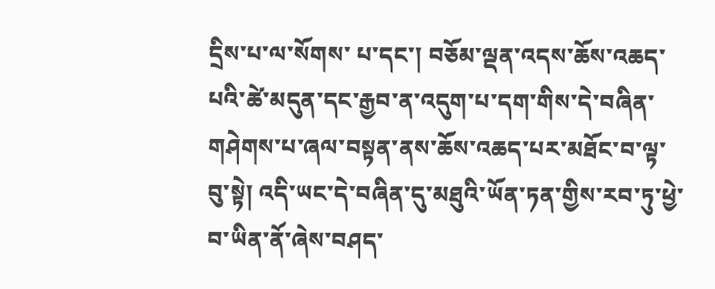དྲིས་པ་ལ་སོགས་ པ་དང་། བཅོམ་ལྡན་འདས་ཆོས་འཆད་པའི་ཚེ་མདུན་དང་རྒྱབ་ན་འདུག་པ་དག་གིས་དེ་བཞིན་གཤེགས་པ་ཞལ་བསྟན་ནས་ཆོས་འཆད་པར་མཐོང་བ་ལྟ་བུ་སྟེ། འདི་ཡང་དེ་བཞིན་དུ་མཐུའི་ཡོན་ཏན་གྱིས་རབ་ཏུ་ཕྱེ་བ་ཡིན་ནོ་ཞེས་བཤད་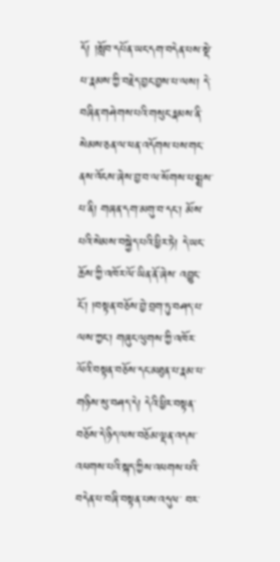དོ། །སློབ་དཔོན་ཡང་དག་བདེན་པས་སྡེ་ པ་རྣམས་ཀྱི་བརྗེད་བྱང་བྱས་པ་ལས། དེ་བཞིན་གཤེགས་པའི་གསུང་རྣམས་ནི་སེམས་ཅན་ལ་ཕན་འདོགས་པས་གང་ནས་འོངས་ཞེས་བྱ་བ་ལ་སོགས་པ་སྨྲས་པ་ནི། གཞན་དག་མགུ་བ་དང་། མོས་པའི་སེམས་བསྐྱེད་པའི་ཕྱིར་ཏེ། དེ་ཡང་ཆོས་ཀྱི་འཁོར་ལོ་ཡིན་ནོ་ཞེས་ འབྱུང་ངོ་། །བསྟན་བཅོས་བྱེ་བྲག་ཏུ་བཤད་པ་ལས་ཀྱང་། གཞུང་ལུགས་ཀྱི་འཁོར་ལོའི་བསྟན་བཅོས་དང་མཐུན་པ་རྣམ་པ་གཉིས་སུ་བཤད་དེ། དེའི་ཕྱིར་བསྟན་བཅོས་དེ་ཉིད་ལས་བཅོམ་ལྡན་འདས་འཕགས་པའི་སྐད་ཀྱིས་འཕགས་པའི་བདེན་པ་བཞི་བསྟན་པས་འདུལ་ བར་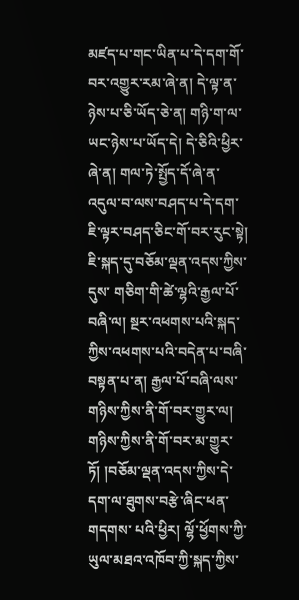མཛད་པ་གང་ཡིན་པ་དེ་དག་གོ་བར་འགྱུར་རམ་ཞེ་ན། དེ་ལྟ་ན་ཉེས་པ་ཅི་ཡོད་ཅེ་ན། གཉི་ག་ལ་ཡང་ཉེས་པ་ཡོད་དེ། དེ་ཅིའི་ཕྱིར་ཞེ་ན། གལ་ཏེ་སྤྱོད་དོ་ཞེ་ན་འདུལ་བ་ལས་བཤད་པ་དེ་དག་ཇི་ལྟར་བཤད་ཅིང་གོ་བར་རུང་སྟེ། ཇི་སྐད་དུ་བཅོམ་ལྡན་འདས་ཀྱིས་དུས་ གཅིག་གི་ཚེ་ལྷའི་རྒྱལ་པོ་བཞི་ལ། སྔར་འཕགས་པའི་སྐད་ཀྱིས་འཕགས་པའི་བདེན་པ་བཞི་བསྟན་པ་ན། རྒྱལ་པོ་བཞི་ལས་གཉིས་ཀྱིས་ནི་གོ་བར་གྱུར་ལ། གཉིས་ཀྱིས་ནི་གོ་བར་མ་གྱུར་ཏོ། །བཅོམ་ལྡན་འདས་ཀྱིས་དེ་དག་ལ་ཐུགས་བརྩེ་ཞིང་ཕན་གདགས་ པའི་ཕྱིར། ལྷོ་ཕྱོགས་ཀྱི་ཡུལ་མཐའ་འཁོབ་ཀྱི་སྐད་ཀྱིས་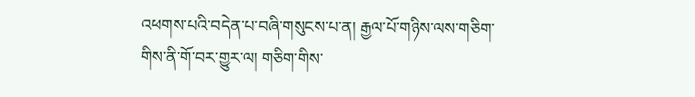འཕགས་པའི་བདེན་པ་བཞི་གསུངས་པ་ན། རྒྱལ་པོ་གཉིས་ལས་གཅིག་གིས་ནི་གོ་བར་གྱུར་ལ། གཅིག་གིས་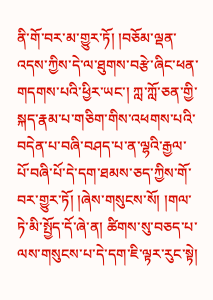ནི་གོ་བར་མ་གྱུར་ཏོ། །བཅོམ་ལྡན་འདས་ཀྱིས་དེ་ལ་ཐུགས་བརྩེ་ཞིང་ཕན་གདགས་པའི་ཕྱིར་ཡང་། ཀླ་ཀློ་ཅན་གྱི་སྐད་རྣམ་པ་གཅིག་གིས་འཕགས་པའི་བདེན་པ་བཞི་བཤད་པ་ན་ལྷའི་རྒྱལ་པོ་བཞི་པོ་དེ་དག་ཐམས་ཅད་ཀྱིས་གོ་བར་གྱུར་ཏོ། །ཞེས་གསུངས་སོ། །གལ་ཏེ་མི་སྤྱོད་དོ་ཞེ་ན། ཚིགས་སུ་བཅད་པ་ལས་གསུངས་པ་དེ་དག་ཇི་ལྟར་རུང་སྟེ།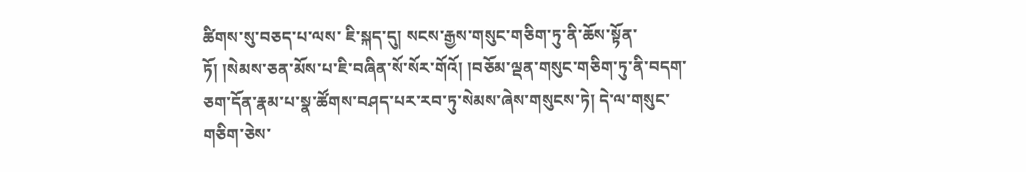ཚིགས་སུ་བཅད་པ་ལས་ ཇི་སྐད་དུ། སངས་རྒྱས་གསུང་གཅིག་ཏུ་ནི་ཆོས་སྟོན་ཏོ། །སེམས་ཅན་མོས་པ་ཇི་བཞིན་སོ་སོར་གོའོ། །བཅོམ་ལྡན་གསུང་གཅིག་ཏུ་ནི་བདག་ཅག་དོན་རྣམ་པ་སྣ་ཚོགས་བཤད་པར་རབ་ཏུ་སེམས་ཞེས་གསུངས་ཏེ། དེ་ལ་གསུང་གཅིག་ཅེས་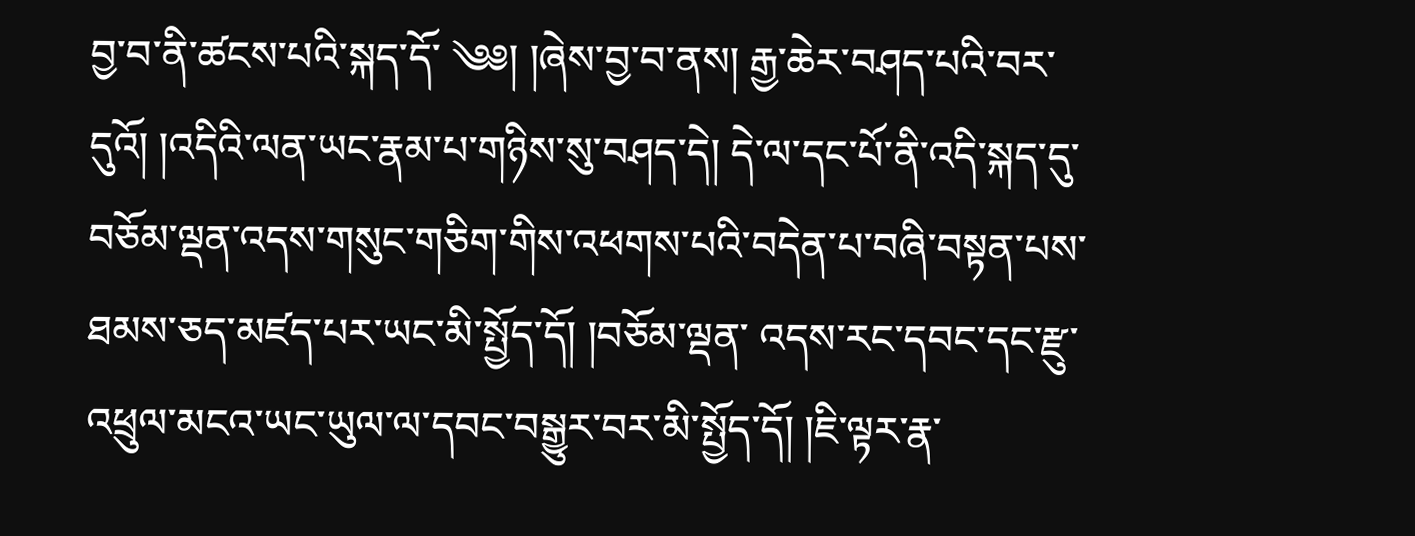བྱ་བ་ནི་ཚངས་པའི་སྐད་དོ་ ༄༅། །ཞེས་བྱ་བ་ནས། རྒྱ་ཆེར་བཤད་པའི་བར་དུའོ། །འདིའི་ལན་ཡང་རྣམ་པ་གཉིས་སུ་བཤད་དེ། དེ་ལ་དང་པོ་ནི་འདི་སྐད་དུ་བཅོམ་ལྡན་འདས་གསུང་གཅིག་གིས་འཕགས་པའི་བདེན་པ་བཞི་བསྟན་པས་ཐམས་ཅད་མཛད་པར་ཡང་མི་སྤྱོད་དོ། །བཅོམ་ལྡན་ འདས་རང་དབང་དང་རྫུ་འཕྲུལ་མངའ་ཡང་ཡུལ་ལ་དབང་བསྒྱུར་བར་མི་སྤྱོད་དོ། །ཇི་ལྟར་རྣ་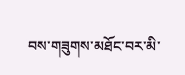བས་གཟུགས་མཐོང་བར་མི་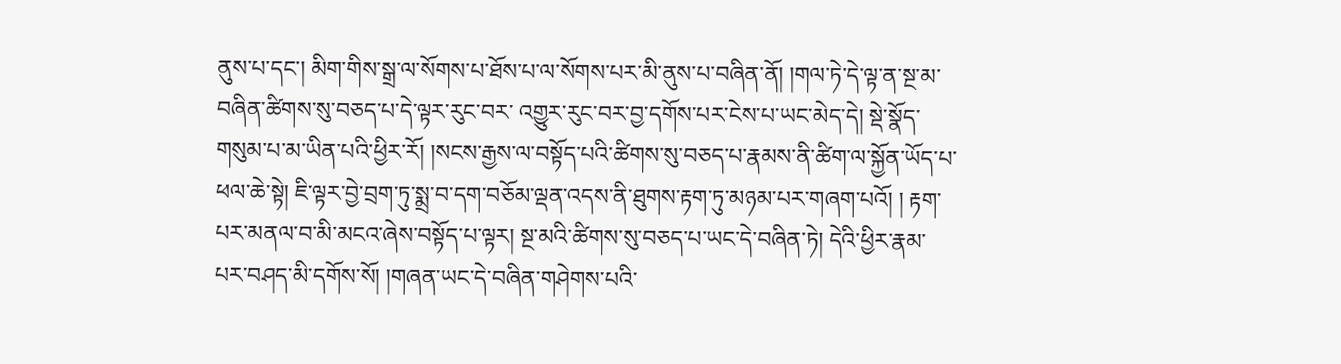ནུས་པ་དང་། མིག་གིས་སྒྲ་ལ་སོགས་པ་ཐོས་པ་ལ་སོགས་པར་མི་ནུས་པ་བཞིན་ནོ། །གལ་ཏེ་དེ་ལྟ་ན་སྔ་མ་བཞིན་ཚིགས་སུ་བཅད་པ་དེ་ལྟར་རུང་བར་ འགྱུར་རུང་བར་བྱ་དགོས་པར་ངེས་པ་ཡང་མེད་དེ། སྡེ་སྣོད་གསུམ་པ་མ་ཡིན་པའི་ཕྱིར་རོ། །སངས་རྒྱས་ལ་བསྟོད་པའི་ཚིགས་སུ་བཅད་པ་རྣམས་ནི་ཚིག་ལ་སྐྱོན་ཡོད་པ་ཕལ་ཆེ་སྟེ། ཇི་ལྟར་བྱེ་བྲག་ཏུ་སྨྲ་བ་དག་བཅོམ་ལྡན་འདས་ནི་ཐུགས་རྟག་ཏུ་མཉམ་པར་གཞག་པའོ། ། རྟག་པར་མནལ་བ་མི་མངའ་ཞེས་བསྟོད་པ་ལྟར། སྔ་མའི་ཚིགས་སུ་བཅད་པ་ཡང་དེ་བཞིན་ཏེ། དེའི་ཕྱིར་རྣམ་པར་བཤད་མི་དགོས་སོ། །གཞན་ཡང་དེ་བཞིན་གཤེགས་པའི་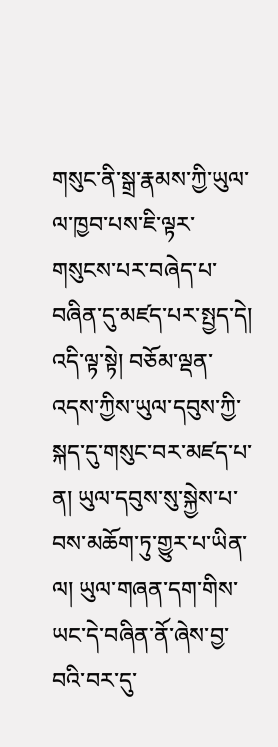གསུང་ནི་སྒྲ་རྣམས་ཀྱི་ཡུལ་ལ་ཁྱབ་པས་ཇི་ལྟར་གསུངས་པར་བཞེད་པ་བཞིན་དུ་མཛད་པར་སྤྱད་དེ། འདི་ལྟ་སྟེ། བཅོམ་ལྡན་འདས་ཀྱིས་ཡུལ་དབུས་ཀྱི་སྐད་དུ་གསུང་བར་མཛད་པ་ན། ཡུལ་དབུས་སུ་སྐྱེས་པ་བས་མཆོག་ཏུ་གྱུར་པ་ཡིན་ལ། ཡུལ་གཞན་དག་གིས་ཡང་དེ་བཞིན་ནོ་ཞེས་བྱ་བའི་བར་དུ་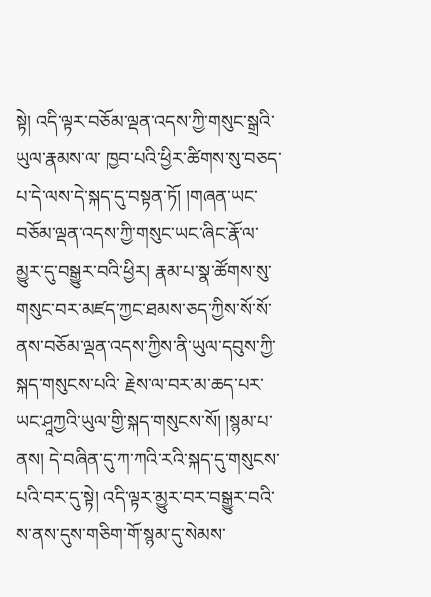སྟེ། འདི་ལྟར་བཅོམ་ལྡན་འདས་ཀྱི་གསུང་སྒྲའི་ཡུལ་རྣམས་ལ་ ཁྱབ་པའི་ཕྱིར་ཚིགས་སུ་བཅད་པ་དེ་ལས་དེ་སྐད་དུ་བསྟན་ཏོ། །གཞན་ཡང་བཅོམ་ལྡན་འདས་ཀྱི་གསུང་ཡང་ཞིང་རྣོ་ལ་མྱུར་དུ་བསྒྱུར་བའི་ཕྱིར། རྣམ་པ་སྣ་ཚོགས་སུ་གསུང་བར་མཛད་ཀྱང་ཐམས་ཅད་ཀྱིས་སོ་སོ་ནས་བཅོམ་ལྡན་འདས་ཀྱིས་ནི་ཡུལ་དབུས་ཀྱི་སྐད་གསུངས་པའི་ རྗེས་ལ་བར་མ་ཆད་པར་ཡང་ཤཱཀྱའི་ཡུལ་གྱི་སྐད་གསུངས་སོ། །སྙམ་པ་ནས། དེ་བཞིན་དུ་ཀ་ཀའི་རའི་སྐད་དུ་གསུངས་པའི་བར་དུ་སྟེ། འདི་ལྟར་མྱུར་བར་བསྒྱུར་བའི་ས་ནས་དུས་གཅིག་གོ་སྙམ་དུ་སེམས་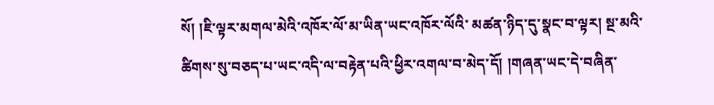སོ། །ཇི་ལྟར་མགལ་མེའི་འཁོར་ལོ་མ་ཡིན་ཡང་འཁོར་ལོའི་ མཚན་ཉིད་དུ་སྣང་བ་ལྟར། སྔ་མའི་ཚིགས་སུ་བཅད་པ་ཡང་འདི་ལ་བརྟེན་པའི་ཕྱིར་འགལ་བ་མེད་དོ། །གཞན་ཡང་དེ་བཞིན་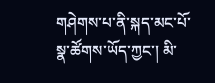གཤེགས་པ་ནི་སྐད་མང་པོ་སྣ་ཚོགས་ཡོད་ཀྱང་། མི་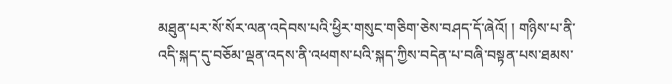མཐུན་པར་སོ་སོར་ལན་འདེབས་པའི་ཕྱིར་གསུང་གཅིག་ཅེས་བཤད་དོ་ཞེའོ། ། གཉིས་པ་ནི་འདི་སྐད་དུ་བཅོམ་ལྡན་འདས་ནི་འཕགས་པའི་སྐད་ཀྱིས་བདེན་པ་བཞི་བསྟན་པས་ཐམས་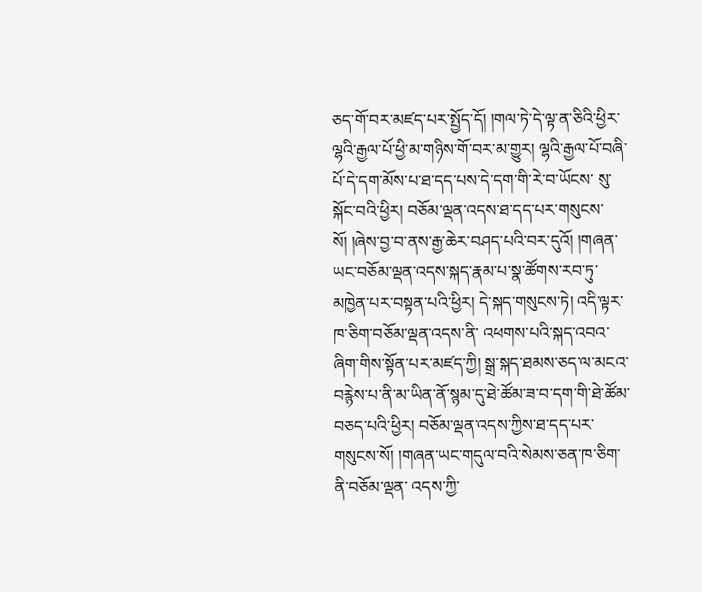ཅད་གོ་བར་མཛད་པར་སྤྱོད་དོ། །གལ་ཏེ་དེ་ལྟ་ན་ཅིའི་ཕྱིར་ལྷའི་རྒྱལ་པོ་ཕྱི་མ་གཉིས་གོ་བར་མ་གྱུར། ལྷའི་རྒྱལ་པོ་བཞི་པོ་དེ་དག་མོས་པ་ཐ་དད་པས་དེ་དག་གི་རེ་བ་ཡོངས་ སུ་སྐོང་བའི་ཕྱིར། བཅོམ་ལྡན་འདས་ཐ་དད་པར་གསུངས་སོ། །ཞེས་བྱ་བ་ནས་རྒྱ་ཆེར་བཤད་པའི་བར་དུའོ། །གཞན་ཡང་བཅོམ་ལྡན་འདས་སྐད་རྣམ་པ་སྣ་ཚོགས་རབ་ཏུ་མཁྱེན་པར་བསྟན་པའི་ཕྱིར། དེ་སྐད་གསུངས་ཏེ། འདི་ལྟར་ཁ་ཅིག་བཅོམ་ལྡན་འདས་ནི་ འཕགས་པའི་སྐད་འབའ་ཞིག་གིས་སྟོན་པར་མཛད་ཀྱི། སྒྲ་སྐད་ཐམས་ཅད་ལ་མངའ་བརྙེས་པ་ནི་མ་ཡིན་ནོ་སྙམ་དུ་ཐེ་ཚོམ་ཟ་བ་དག་གི་ཐེ་ཚོམ་བཅད་པའི་ཕྱིར། བཅོམ་ལྡན་འདས་ཀྱིས་ཐ་དད་པར་གསུངས་སོ། །གཞན་ཡང་གདུལ་བའི་སེམས་ཅན་ཁ་ཅིག་ནི་བཅོམ་ལྡན་ འདས་ཀྱི་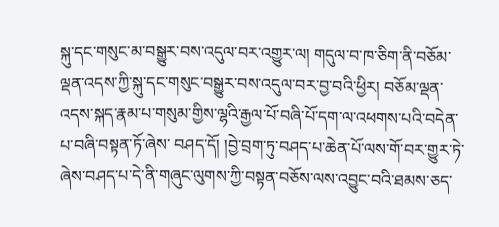སྐུ་དང་གསུང་མ་བསྒྱུར་བས་འདུལ་བར་འགྱུར་ལ། གདུལ་བ་ཁ་ཅིག་ནི་བཅོམ་ལྡན་འདས་ཀྱི་སྐུ་དང་གསུང་བསྒྱུར་བས་འདུལ་བར་བྱ་བའི་ཕྱིར། བཅོམ་ལྡན་འདས་སྐད་རྣམ་པ་གསུམ་གྱིས་ལྷའི་རྒྱལ་པོ་བཞི་པོ་དག་ལ་འཕགས་པའི་བདེན་པ་བཞི་བསྟན་ཏོ་ཞེས་ བཤད་དོ། །བྱེ་བྲག་ཏུ་བཤད་པ་ཆེན་པོ་ལས་གོ་བར་གྱུར་ཏེ་ཞེས་བཤད་པ་དེ་ནི་གཞུང་ལུགས་ཀྱི་བསྟན་བཅོས་ལས་འབྱུང་བའི་ཐམས་ཅད་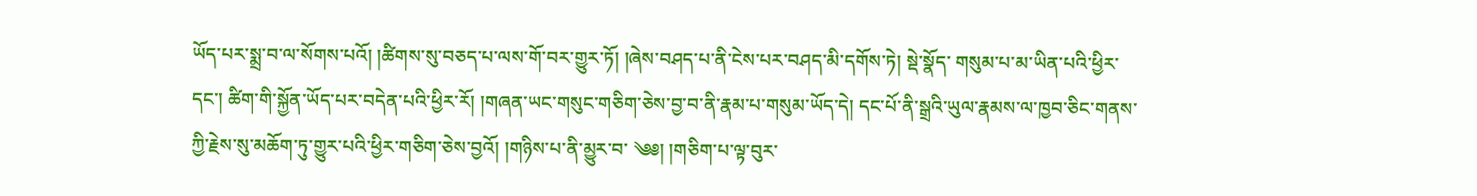ཡོད་པར་སྨྲ་བ་ལ་སོགས་པའོ། །ཚིགས་སུ་བཅད་པ་ལས་གོ་བར་གྱུར་ཏོ། །ཞེས་བཤད་པ་ནི་ངེས་པར་བཤད་མི་དགོས་ཏེ། སྡེ་སྣོད་ གསུམ་པ་མ་ཡིན་པའི་ཕྱིར་དང་། ཚིག་གི་སྐྱོན་ཡོད་པར་བདེན་པའི་ཕྱིར་རོ། །གཞན་ཡང་གསུང་གཅིག་ཅེས་བྱ་བ་ནི་རྣམ་པ་གསུམ་ཡོད་དེ། དང་པོ་ནི་སྒྲའི་ཡུལ་རྣམས་ལ་ཁྱབ་ཅིང་གནས་ཀྱི་རྗེས་སུ་མཆོག་ཏུ་གྱུར་པའི་ཕྱིར་གཅིག་ཅེས་བྱའོ། །གཉིས་པ་ནི་མྱུར་བ་ ༄༅། །གཅིག་པ་ལྟ་བུར་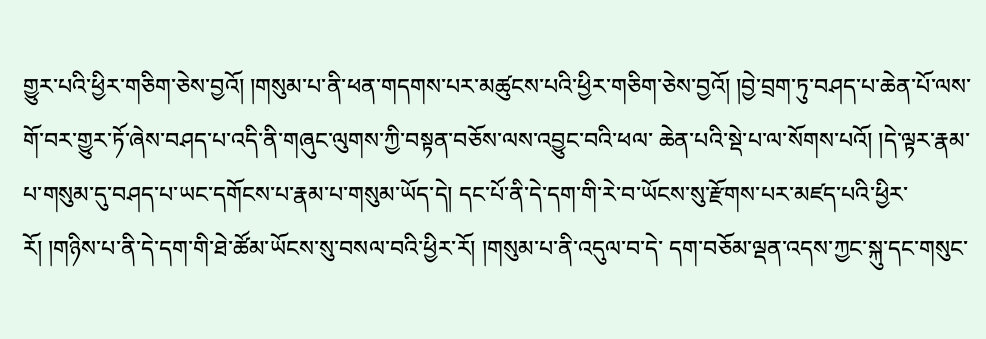གྱུར་པའི་ཕྱིར་གཅིག་ཅེས་བྱའོ། །གསུམ་པ་ནི་ཕན་གདགས་པར་མཚུངས་པའི་ཕྱིར་གཅིག་ཅེས་བྱའོ། །བྱེ་བྲག་ཏུ་བཤད་པ་ཆེན་པོ་ལས་གོ་བར་གྱུར་ཏོ་ཞེས་བཤད་པ་འདི་ནི་གཞུང་ལུགས་ཀྱི་བསྟན་བཅོས་ལས་འབྱུང་བའི་ཕལ་ ཆེན་པའི་སྡེ་པ་ལ་སོགས་པའོ། །དེ་ལྟར་རྣམ་པ་གསུམ་དུ་བཤད་པ་ཡང་དགོངས་པ་རྣམ་པ་གསུམ་ཡོད་དེ། དང་པོ་ནི་དེ་དག་གི་རེ་བ་ཡོངས་སུ་རྫོགས་པར་མཛད་པའི་ཕྱིར་རོ། །གཉིས་པ་ནི་དེ་དག་གི་ཐེ་ཚོམ་ཡོངས་སུ་བསལ་བའི་ཕྱིར་རོ། །གསུམ་པ་ནི་འདུལ་བ་དེ་ དག་བཅོམ་ལྡན་འདས་ཀྱང་སྐུ་དང་གསུང་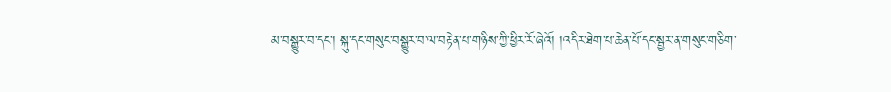མ་བསྒྱུར་བ་དང་། སྐུ་དང་གསུང་བསྒྱུར་བ་ལ་བརྟེན་པ་གཉིས་ཀྱི་ཕྱིར་རོ་ཞེའོ། །འདིར་ཐེག་པ་ཆེན་པོ་དང་སྦྱར་ན་གསུང་གཅིག་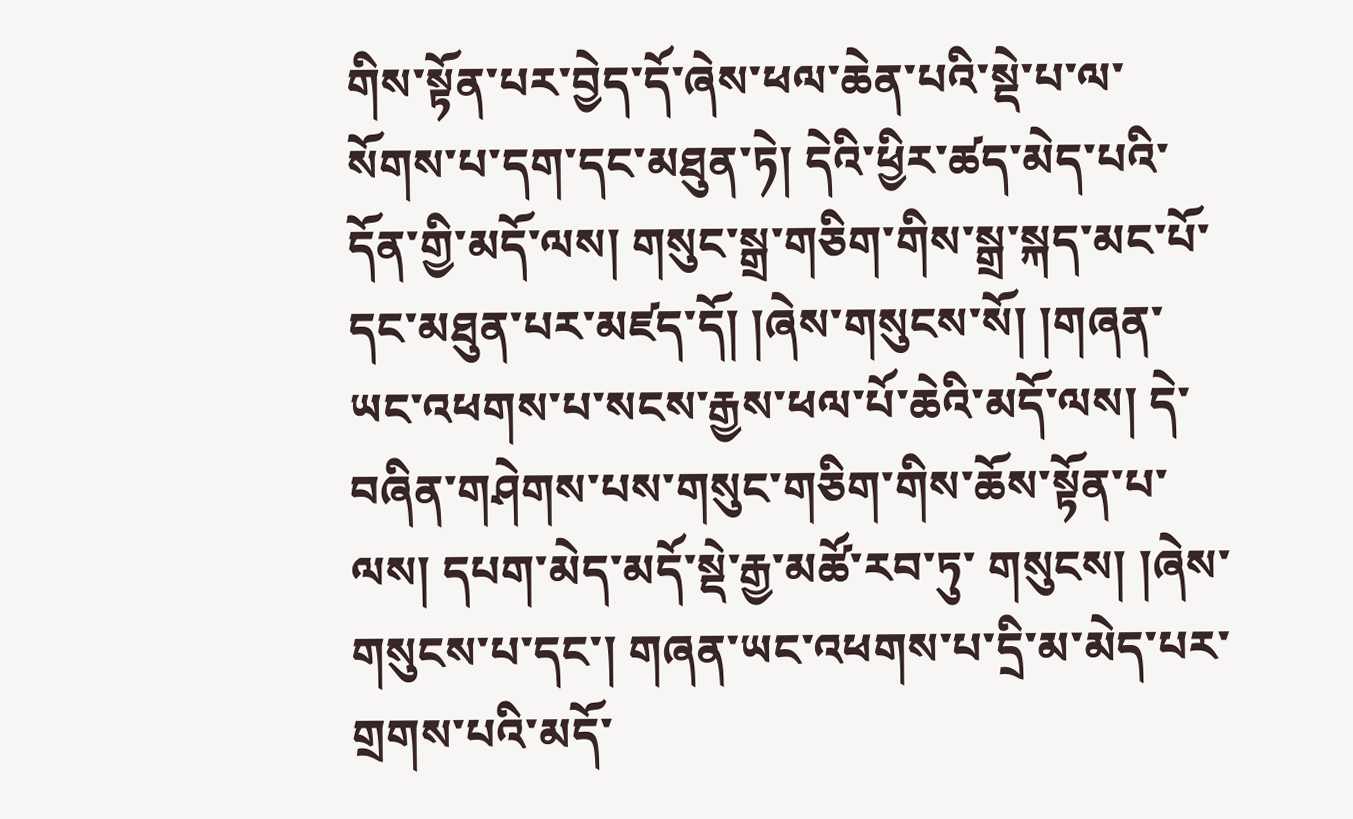གིས་སྟོན་པར་བྱེད་དོ་ཞེས་ཕལ་ཆེན་པའི་སྡེ་པ་ལ་སོགས་པ་དག་དང་མཐུན་ཏེ། དེའི་ཕྱིར་ཚད་མེད་པའི་ དོན་གྱི་མདོ་ལས། གསུང་སྒྲ་གཅིག་གིས་སྒྲ་སྐད་མང་པོ་དང་མཐུན་པར་མཛད་དོ། །ཞེས་གསུངས་སོ། །གཞན་ཡང་འཕགས་པ་སངས་རྒྱས་ཕལ་པོ་ཆེའི་མདོ་ལས། དེ་བཞིན་གཤེགས་པས་གསུང་གཅིག་གིས་ཆོས་སྟོན་པ་ལས། དཔག་མེད་མདོ་སྡེ་རྒྱ་མཚོ་རབ་ཏུ་ གསུངས། །ཞེས་གསུངས་པ་དང་། གཞན་ཡང་འཕགས་པ་དྲི་མ་མེད་པར་གྲགས་པའི་མདོ་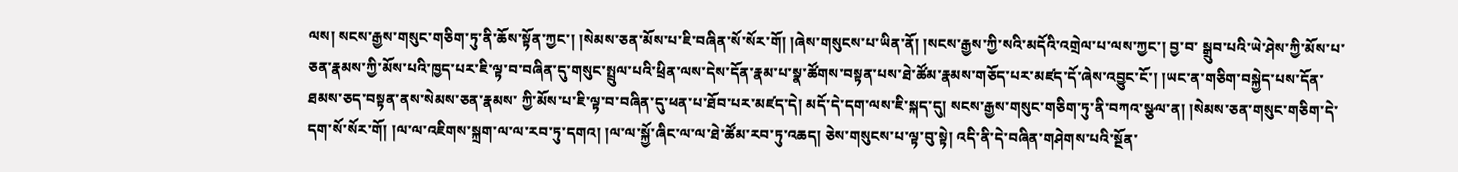ལས། སངས་རྒྱས་གསུང་གཅིག་ཏུ་ནི་ཆོས་སྟོན་ཀྱང་། །སེམས་ཅན་མོས་པ་ཇི་བཞིན་སོ་སོར་གོ། །ཞེས་གསུངས་པ་ཡིན་ནོ། །སངས་རྒྱས་ཀྱི་སའི་མདོའི་འགྲེལ་པ་ལས་ཀྱང་། བྱ་བ་ སྒྲུབ་པའི་ཡེ་ཤེས་ཀྱི་མོས་པ་ཅན་རྣམས་ཀྱི་མོས་པའི་ཁྱད་པར་ཇི་ལྟ་བ་བཞིན་དུ་གསུང་སྤྲུལ་པའི་ཕྲིན་ལས་དེས་དོན་རྣམ་པ་སྣ་ཚོགས་བསྟན་པས་ཐེ་ཚོམ་རྣམས་གཅོད་པར་མཛད་དོ་ཞེས་འབྱུང་ངོ་། །ཡང་ན་གཅིག་བསྐྱེད་པས་དོན་ཐམས་ཅད་བསྟན་ནས་སེམས་ཅན་རྣམས་ ཀྱི་མོས་པ་ཇི་ལྟ་བ་བཞིན་དུ་ཕན་པ་ཐོབ་པར་མཛད་དེ། མདོ་དེ་དག་ལས་ཇི་སྐད་དུ། སངས་རྒྱས་གསུང་གཅིག་ཏུ་ནི་བཀའ་སྩལ་ན། །སེམས་ཅན་གསུང་གཅིག་དེ་དག་སོ་སོར་གོ། །ལ་ལ་འཇིགས་སྐྲག་ལ་ལ་རབ་ཏུ་དགའ། །ལ་ལ་སྐྱོ་ཞིང་ལ་ལ་ཐེ་ཚོམ་རབ་ཏུ་འཆད། ཅེས་གསུངས་པ་ལྟ་བུ་སྟེ། འདི་ནི་དེ་བཞིན་གཤེགས་པའི་སྔོན་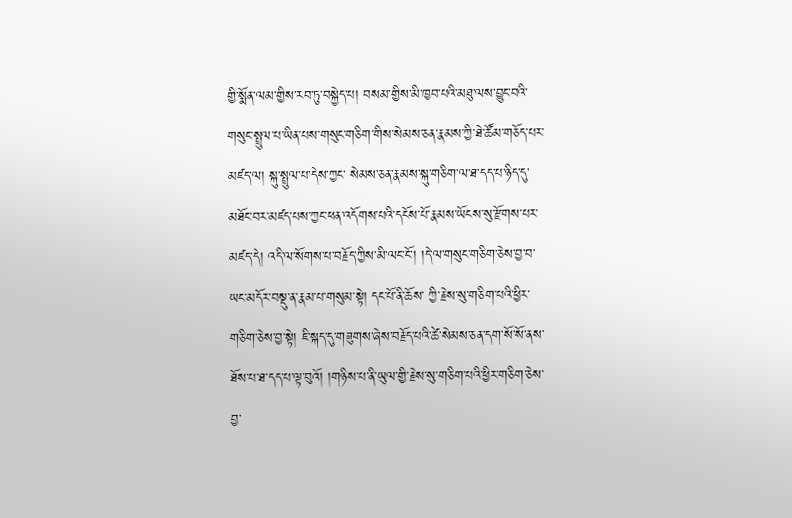གྱི་སྨོན་ལམ་གྱིས་རབ་ཏུ་བསྐྱེད་པ། བསམ་གྱིས་མི་ཁྱབ་པའི་མཐུ་ལས་བྱུང་བའི་གསུང་སྤྲུལ་པ་ཡིན་པས་གསུང་གཅིག་གིས་སེམས་ཅན་རྣམས་ཀྱི་ཐེ་ཚོམ་གཅོད་པར་མཛད་ལ། སྐུ་སྤྲུལ་པ་དེས་ཀྱང་ སེམས་ཅན་རྣམས་སྐུ་གཅིག་ལ་ཐ་དད་པ་ཉིད་དུ་མཐོང་བར་མཛད་པས་ཀྱང་ཕན་འདོགས་པའི་དངོས་པོ་རྣམས་ཡོངས་སུ་རྫོགས་པར་མཛད་དེ། འདི་ལ་སོགས་པ་བརྗོད་ཀྱིས་མི་ལང་ངོ་། །དེ་ལ་གསུང་གཅིག་ཅེས་བྱ་བ་ཡང་མདོར་བསྡུ་ན་རྣམ་པ་གསུམ་སྟེ། དང་པོ་ནི་ཆོས་ ཀྱི་རྗེས་སུ་གཅིག་པའི་ཕྱིར་གཅིག་ཅེས་བྱ་སྟེ། ཇི་སྐད་དུ་གཟུགས་ཞེས་བརྗོད་པའི་ཚེ་སེམས་ཅན་དག་སོ་སོ་ནས་ཐོས་པ་ཐ་དད་པ་ལྟ་བུའོ། །གཉིས་པ་ནི་ཡུལ་གྱི་རྗེས་སུ་གཅིག་པའི་ཕྱིར་གཅིག་ཅེས་བྱ་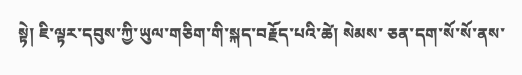སྟེ། ཇི་ལྟར་དབུས་ཀྱི་ཡུལ་གཅིག་གི་སྐད་བརྗོད་པའི་ཚེ། སེམས་ ཅན་དག་སོ་སོ་ནས་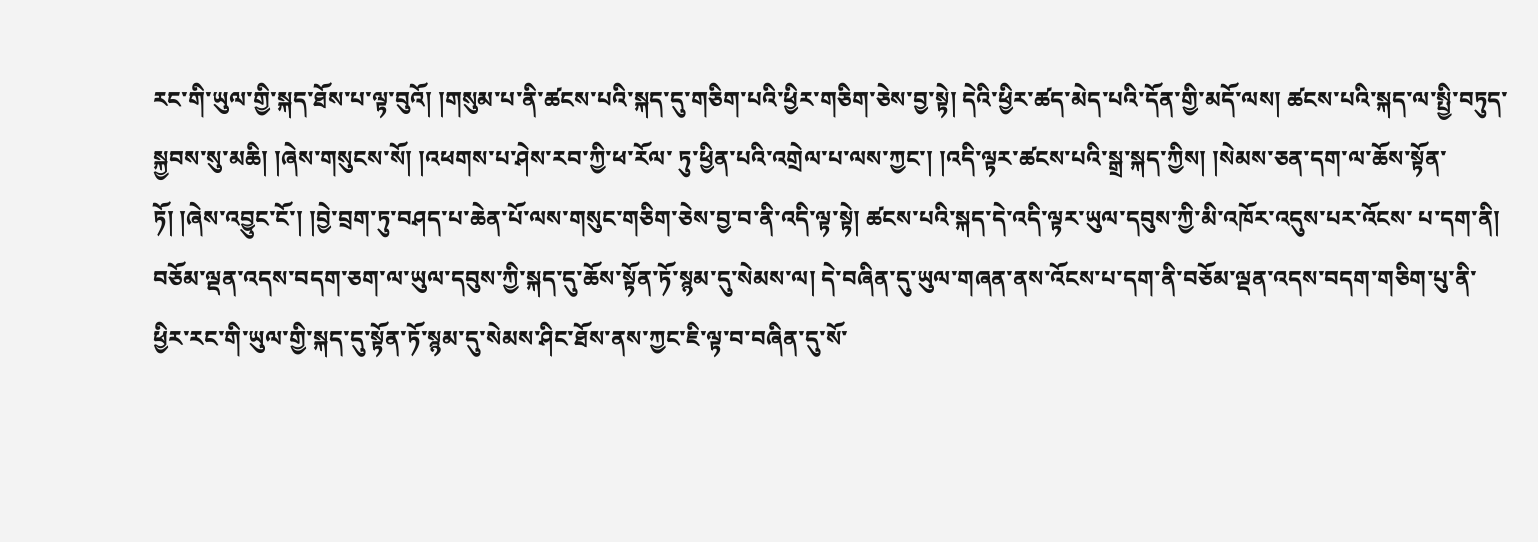རང་གི་ཡུལ་གྱི་སྐད་ཐོས་པ་ལྟ་བུའོ། །གསུམ་པ་ནི་ཚངས་པའི་སྐད་དུ་གཅིག་པའི་ཕྱིར་གཅིག་ཅེས་བྱ་སྟེ། དེའི་ཕྱིར་ཚད་མེད་པའི་དོན་གྱི་མདོ་ལས། ཚངས་པའི་སྐད་ལ་སྤྱི་བཏུད་སྐྱབས་སུ་མཆི། །ཞེས་གསུངས་སོ། །འཕགས་པ་ཤེས་རབ་ཀྱི་ཕ་རོལ་ ཏུ་ཕྱིན་པའི་འགྲེལ་པ་ལས་ཀྱང་། །འདི་ལྟར་ཚངས་པའི་སྒྲ་སྐད་ཀྱིས། །སེམས་ཅན་དག་ལ་ཆོས་སྟོན་ཏོ། །ཞེས་འབྱུང་ངོ་། །བྱེ་བྲག་ཏུ་བཤད་པ་ཆེན་པོ་ལས་གསུང་གཅིག་ཅེས་བྱ་བ་ནི་འདི་ལྟ་སྟེ། ཚངས་པའི་སྐད་དེ་འདི་ལྟར་ཡུལ་དབུས་ཀྱི་མི་འཁོར་འདུས་པར་འོངས་ པ་དག་ནི། བཅོམ་ལྡན་འདས་བདག་ཅག་ལ་ཡུལ་དབུས་ཀྱི་སྐད་དུ་ཆོས་སྟོན་ཏོ་སྙམ་དུ་སེམས་ལ། དེ་བཞིན་དུ་ཡུལ་གཞན་ནས་འོངས་པ་དག་ནི་བཅོམ་ལྡན་འདས་བདག་གཅིག་པུ་ནི་ཕྱིར་རང་གི་ཡུལ་གྱི་སྐད་དུ་སྟོན་ཏོ་སྙམ་དུ་སེམས་ཤིང་ཐོས་ནས་ཀྱང་ཇི་ལྟ་བ་བཞིན་དུ་སོ་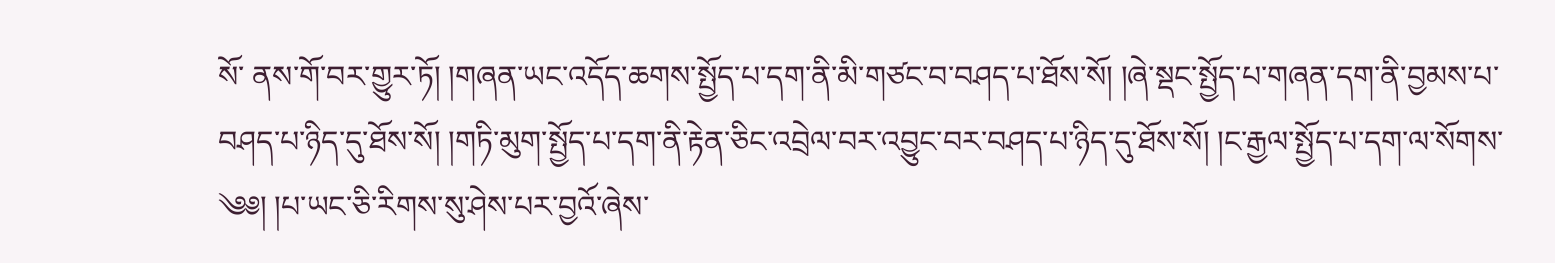སོ་ ནས་གོ་བར་གྱུར་ཏོ། །གཞན་ཡང་འདོད་ཆགས་སྤྱོད་པ་དག་ནི་མི་གཙང་བ་བཤད་པ་ཐོས་སོ། །ཞེ་སྡང་སྤྱོད་པ་གཞན་དག་ནི་བྱམས་པ་བཤད་པ་ཉིད་དུ་ཐོས་སོ། །གཏི་མུག་སྤྱོད་པ་དག་ནི་རྟེན་ཅིང་འབྲེལ་བར་འབྱུང་བར་བཤད་པ་ཉིད་དུ་ཐོས་སོ། །ང་རྒྱལ་སྤྱོད་པ་དག་ལ་སོགས་ ༄༅། །པ་ཡང་ཅི་རིགས་སུ་ཤེས་པར་བྱའོ་ཞེས་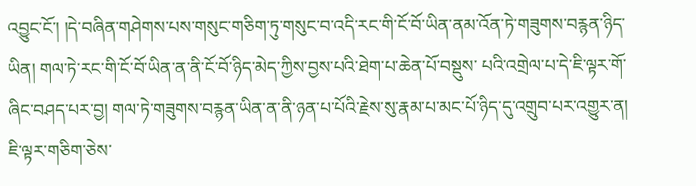འབྱུང་ངོ་། །དེ་བཞིན་གཤེགས་པས་གསུང་གཅིག་ཏུ་གསུང་བ་འདི་རང་གི་ངོ་བོ་ཡིན་ནམ་འོན་ཏེ་གཟུགས་བརྙན་ཉིད་ཡིན། གལ་ཏེ་རང་གི་ངོ་བོ་ཡིན་ན་ནི་ངོ་བོ་ཉིད་མེད་ཀྱིས་བྱས་པའི་ཐེག་པ་ཆེན་པོ་བསྡུས་ པའི་འགྲེལ་པ་དེ་ཇི་ལྟར་གོ་ཞིང་བཤད་པར་བྱ། གལ་ཏེ་གཟུགས་བརྙན་ཡིན་ན་ནི་ཉན་པ་པོའི་རྗེས་སུ་རྣམ་པ་མང་པོ་ཉིད་དུ་འགྲུབ་པར་འགྱུར་ན། ཇི་ལྟར་གཅིག་ཅེས་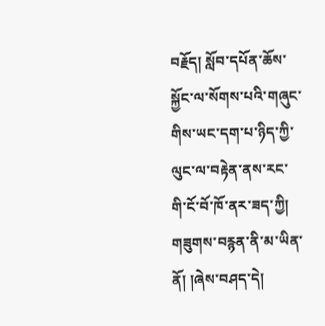བརྗོད། སློབ་དཔོན་ཆོས་སྐྱོང་ལ་སོགས་པའི་གཞུང་གིས་ཡང་དག་པ་ཉིད་ཀྱི་ལུང་ལ་བརྟེན་ནས་རང་ གི་ངོ་བོ་ཁོ་ནར་ཟད་ཀྱི། གཟུགས་བརྙན་ནི་མ་ཡིན་ནོ། །ཞེས་བཤད་དེ།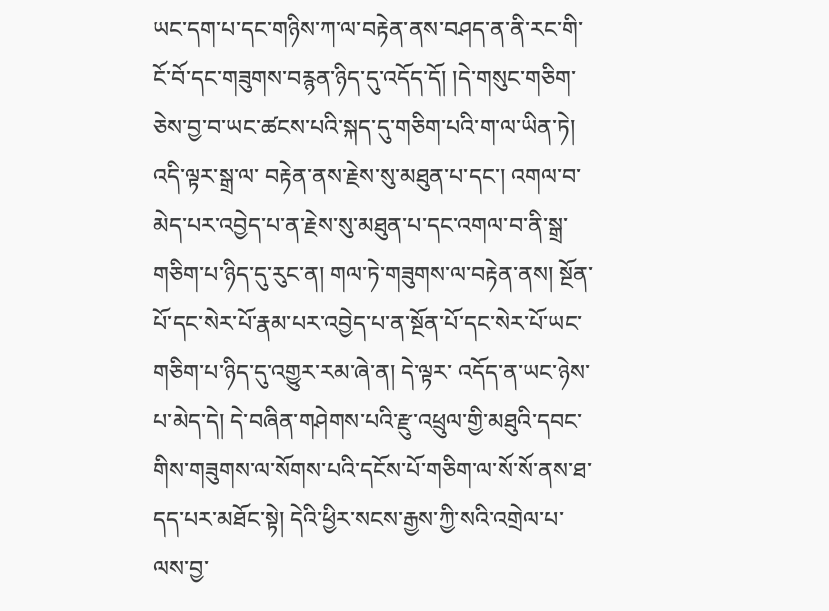ཡང་དག་པ་དང་གཉིས་ཀ་ལ་བརྟེན་ནས་བཤད་ན་ནི་རང་གི་ངོ་བོ་དང་གཟུགས་བརྙན་ཉིད་དུ་འདོད་དོ། །དེ་གསུང་གཅིག་ཅེས་བྱ་བ་ཡང་ཚངས་པའི་སྐད་དུ་གཅིག་པའི་ག་ལ་ཡིན་ཏེ། འདི་ལྟར་སྒྲ་ལ་ བརྟེན་ནས་རྗེས་སུ་མཐུན་པ་དང་། འགལ་བ་མེད་པར་འབྱེད་པ་ན་རྗེས་སུ་མཐུན་པ་དང་འགལ་བ་ནི་སྒྲ་གཅིག་པ་ཉིད་དུ་རུང་ན། གལ་ཏེ་གཟུགས་ལ་བརྟེན་ནས། སྔོན་པོ་དང་སེར་པོ་རྣམ་པར་འབྱེད་པ་ན་སྔོན་པོ་དང་སེར་པོ་ཡང་གཅིག་པ་ཉིད་དུ་འགྱུར་རམ་ཞེ་ན། དེ་ལྟར་ འདོད་ན་ཡང་ཉེས་པ་མེད་དེ། དེ་བཞིན་གཤེགས་པའི་རྫུ་འཕྲུལ་གྱི་མཐུའི་དབང་གིས་གཟུགས་ལ་སོགས་པའི་དངོས་པོ་གཅིག་ལ་སོ་སོ་ནས་ཐ་དད་པར་མཐོང་སྟེ། དེའི་ཕྱིར་སངས་རྒྱས་ཀྱི་སའི་འགྲེལ་པ་ལས་བྱ་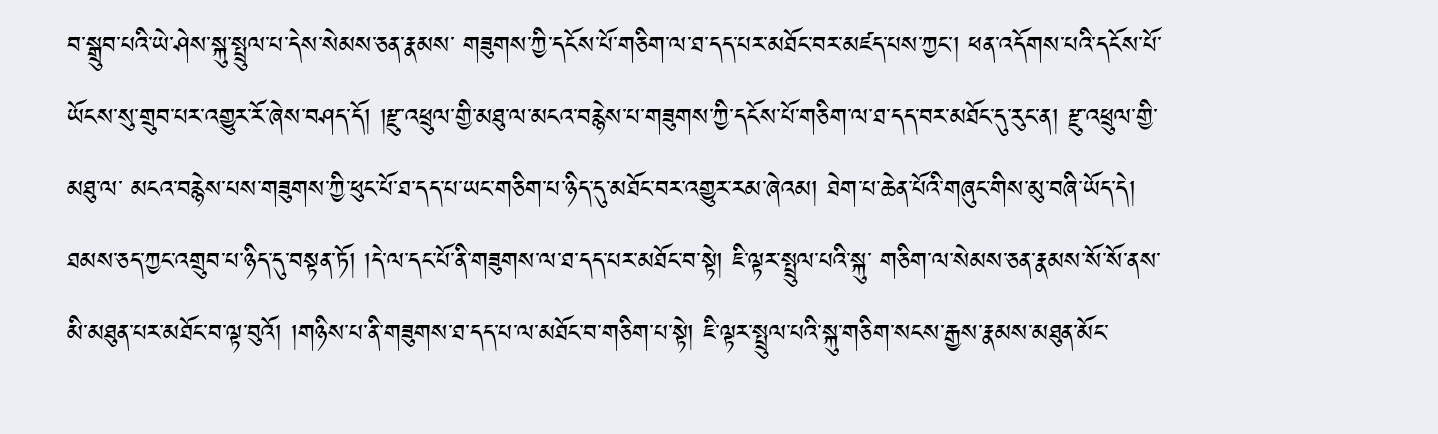བ་སྒྲུབ་པའི་ཡེ་ཤེས་སྐུ་སྤྲུལ་པ་དེས་སེམས་ཅན་རྣམས་ གཟུགས་ཀྱི་དངོས་པོ་གཅིག་ལ་ཐ་དད་པར་མཐོང་བར་མཛད་པས་ཀྱང་། ཕན་འདོགས་པའི་དངོས་པོ་ཡོངས་སུ་གྲུབ་པར་འགྱུར་རོ་ཞེས་བཤད་དོ། །རྫུ་འཕྲུལ་གྱི་མཐུ་ལ་མངའ་བརྙེས་པ་གཟུགས་ཀྱི་དངོས་པོ་གཅིག་ལ་ཐ་དད་བར་མཐོང་དུ་རུང་ན། རྫུ་འཕྲུལ་གྱི་མཐུ་ལ་ མངའ་བརྙེས་པས་གཟུགས་ཀྱི་ཕུང་པོ་ཐ་དད་པ་ཡང་གཅིག་པ་ཉིད་དུ་མཐོང་བར་འགྱུར་རམ་ཞེའམ། ཐེག་པ་ཆེན་པོའི་གཞུང་གིས་མུ་བཞི་ཡོད་དེ། ཐམས་ཅད་ཀྱང་འགྲུབ་པ་ཉིད་དུ་བསྟན་ཏོ། །དེ་ལ་དང་པོ་ནི་གཟུགས་ལ་ཐ་དད་པར་མཐོང་བ་སྟེ། ཇི་ལྟར་སྤྲུལ་པའི་སྐུ་ གཅིག་ལ་སེམས་ཅན་རྣམས་སོ་སོ་ནས་མི་མཐུན་པར་མཐོང་བ་ལྟ་བུའོ། །གཉིས་པ་ནི་གཟུགས་ཐ་དད་པ་ལ་མཐོང་བ་གཅིག་པ་སྟེ། ཇི་ལྟར་སྤྲུལ་པའི་སྐུ་གཅིག་སངས་རྒྱས་རྣམས་མཐུན་མོང་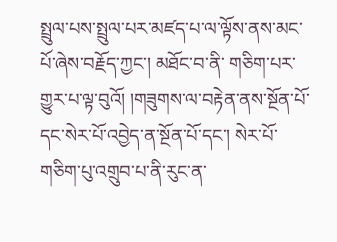སྤྲུལ་པས་སྤྲུལ་པར་མཛད་པ་ལ་ལྟོས་ནས་མང་པོ་ཞེས་བརྗོད་ཀྱང་། མཐོང་བ་ནི་ གཅིག་པར་གྱུར་པ་ལྟ་བུའོ། །གཟུགས་ལ་བརྟེན་ནས་སྔོན་པོ་དང་སེར་པོ་འབྱེད་ན་སྔོན་པོ་དང་། སེར་པོ་གཅིག་པུ་འགྲུབ་པ་ནི་རུང་ན་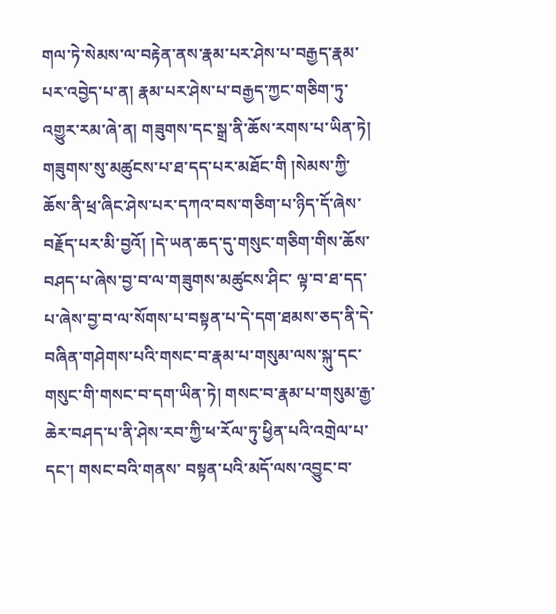གལ་ཏེ་སེམས་ལ་བརྟེན་ནས་རྣམ་པར་ཤེས་པ་བརྒྱད་རྣམ་པར་འབྱེད་པ་ན། རྣམ་པར་ཤེས་པ་བརྒྱད་ཀྱང་གཅིག་ཏུ་འགྱུར་རམ་ཞེ་ན། གཟུགས་དང་སྒྲ་ནི་ཆོས་རགས་པ་ཡིན་ཏེ། གཟུགས་སུ་མཚུངས་པ་ཐ་དད་པར་མཐོང་གི །སེམས་ཀྱི་ཆོས་ནི་ཕྲ་ཞིང་ཤེས་པར་དཀའ་བས་གཅིག་པ་ཉིད་དོ་ཞེས་བརྗོད་པར་མི་བྱའོ། །དེ་ཡན་ཆད་དུ་གསུང་གཅིག་གིས་ཆོས་བཤད་པ་ཞེས་བྱ་བ་ལ་གཟུགས་མཚུངས་ཤིང་ ལྟ་བ་ཐ་དད་པ་ཞེས་བྱ་བ་ལ་སོགས་པ་བསྟན་པ་དེ་དག་ཐམས་ཅད་ནི་དེ་བཞིན་གཤེགས་པའི་གསང་བ་རྣམ་པ་གསུམ་ལས་སྐུ་དང་གསུང་གི་གསང་བ་དག་ཡིན་ཏེ། གསང་བ་རྣམ་པ་གསུམ་རྒྱ་ཆེར་བཤད་པ་ནི་ཤེས་རབ་ཀྱི་ཕ་རོལ་ཏུ་ཕྱིན་པའི་འགྲེལ་པ་དང་། གསང་བའི་གནས་ བསྟན་པའི་མདོ་ལས་འབྱུང་བ་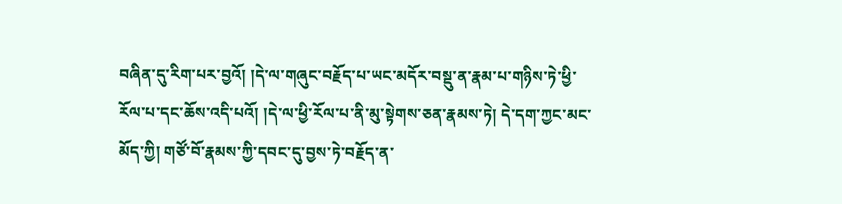བཞིན་དུ་རིག་པར་བྱའོ། །དེ་ལ་གཞུང་བརྗོད་པ་ཡང་མདོར་བསྡུ་ན་རྣམ་པ་གཉིས་ཏེ་ཕྱི་རོལ་པ་དང་ཆོས་འདི་པའོ། །དེ་ལ་ཕྱི་རོལ་པ་ནི་མུ་སྟེགས་ཅན་རྣམས་ཏེ། དེ་དག་ཀྱང་མང་མོད་ཀྱི། གཙོ་བོ་རྣམས་ཀྱི་དབང་དུ་བྱས་ཏེ་བརྗོད་ན་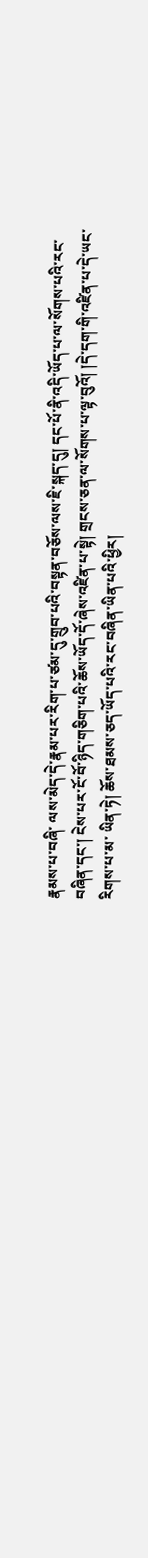རྣམས་པ་བཞི་ ལས་མེད་དེ་རྣམ་པར་རིག་པ་ཙམ་དུ་གྲུབ་པའི་བསྟན་བཅོས་ལས་ཇི་སྐད་དུ། དང་པོ་ནི་འདི་ཡོད་པ་ལ་སོགས་པའི་རང་བཞིན་དང་། ངེས་པར་ངོ་བོ་ཉིད་གཅིག་པའི་ཆོས་ཡོད་དོ་ཞེས་འཛིན་པ་སྟེ། གྲངས་ཅན་ལ་སོགས་པ་ལྟ་བུའོ། །དེ་དག་གི་འཛིན་པ་དེ་ཡང་རིགས་པ་མ་ ཡིན་ཏེ། ཆོས་ཐམས་ཅད་ཡོད་པའི་རང་བཞིན་ཡིན་པའི་ཕྱིར།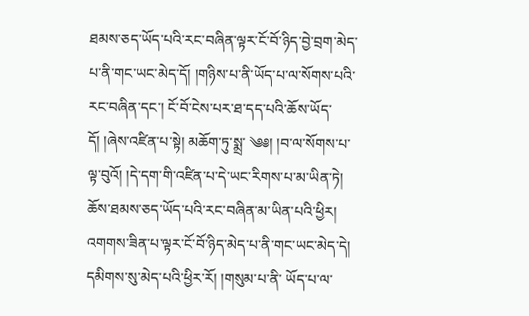ཐམས་ཅད་ཡོད་པའི་རང་བཞིན་ལྟར་ངོ་བོ་ཉིད་བྱེ་བྲག་མེད་པ་ནི་གང་ཡང་མེད་དོ། །གཉིས་པ་ནི་ཡོད་པ་ལ་སོགས་པའི་རང་བཞིན་དང་། ངོ་བོ་ངེས་པར་ཐ་དད་པའི་ཆོས་ཡོད་དོ། །ཞེས་འཛིན་པ་སྟེ། མཆོག་ཏུ་སྨྲ་ ༄༅། །བ་ལ་སོགས་པ་ལྟ་བུའོ། །དེ་དག་གི་འཛིན་པ་དེ་ཡང་རིགས་པ་མ་ཡིན་ཏེ། ཆོས་ཐམས་ཅད་ཡོད་པའི་རང་བཞིན་མ་ཡིན་པའི་ཕྱིར། འགགས་ཟིན་པ་ལྟར་ངོ་བོ་ཉིད་མེད་པ་ནི་གང་ཡང་མེད་དེ། དམིགས་སུ་མེད་པའི་ཕྱིར་རོ། །གསུམ་པ་ནི་ ཡོད་པ་ལ་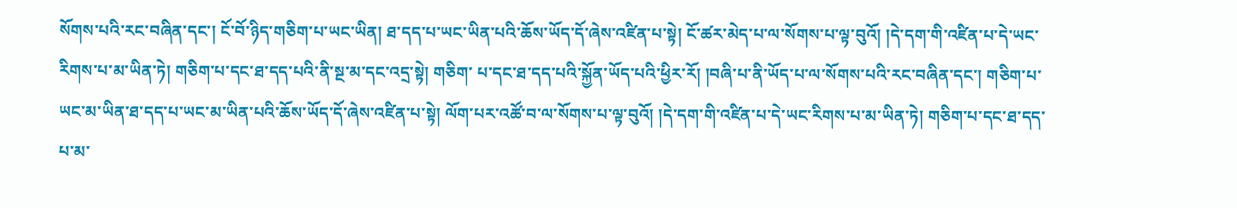སོགས་པའི་རང་བཞིན་དང་། ངོ་བོ་ཉིད་གཅིག་པ་ཡང་ཡིན། ཐ་དད་པ་ཡང་ཡིན་པའི་ཆོས་ཡོད་དོ་ཞེས་འཛིན་པ་སྟེ། ངོ་ཚར་མེད་པ་ལ་སོགས་པ་ལྟ་བུའོ། །དེ་དག་གི་འཛིན་པ་དེ་ཡང་རིགས་པ་མ་ཡིན་ཏེ། གཅིག་པ་དང་ཐ་དད་པའི་ནི་སྔ་མ་དང་འདྲ་སྟེ། གཅིག་ པ་དང་ཐ་དད་པའི་སྐྱོན་ཡོད་པའི་ཕྱིར་རོ། །བཞི་པ་ནི་ཡོད་པ་ལ་སོགས་པའི་རང་བཞིན་དང་། གཅིག་པ་ཡང་མ་ཡིན་ཐ་དད་པ་ཡང་མ་ཡིན་པའི་ཆོས་ཡོད་དོ་ཞེས་འཛིན་པ་སྟེ། ལོག་པར་འཚོ་བ་ལ་སོགས་པ་ལྟ་བུའོ། །དེ་དག་གི་འཛིན་པ་དེ་ཡང་རིགས་པ་མ་ཡིན་ཏེ། གཅིག་པ་དང་ཐ་དད་པ་མ་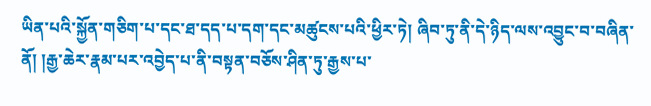ཡིན་པའི་སྐྱོན་གཅིག་པ་དང་ཐ་དད་པ་དག་དང་མཚུངས་པའི་ཕྱིར་ཏེ། ཞིབ་ཏུ་ནི་དེ་ཉིད་ལས་འབྱུང་བ་བཞིན་ནོ། །རྒྱ་ཆེར་རྣམ་པར་འབྱེད་པ་ནི་བསྟན་བཅོས་ཤིན་ཏུ་རྒྱས་པ་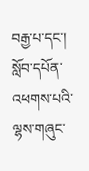བརྒྱ་པ་དང་། སློབ་དཔོན་འཕགས་པའི་ལྷས་གཞུང་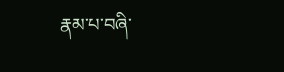རྣམ་པ་བཞི་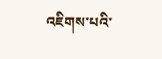འཇིགས་པའི་